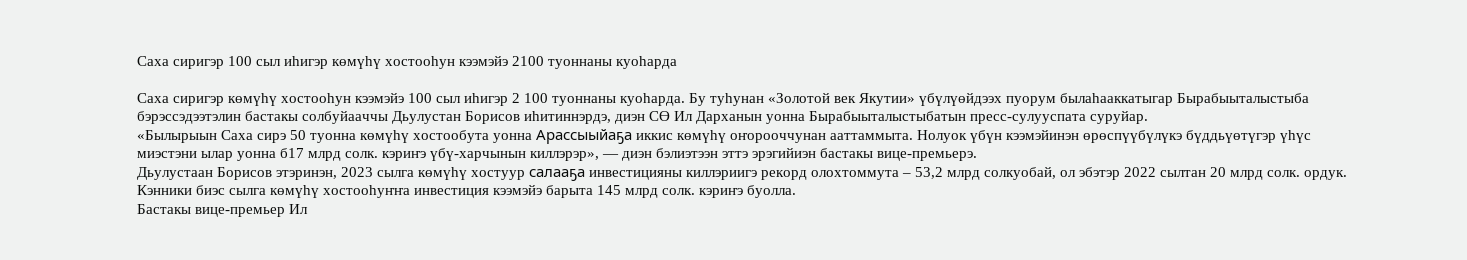Саха сиригэр 100 сыл иһигэр көмүһү хостооһун кээмэйэ 2100 туоннаны куоһарда

Саха сиригэр көмүһү хостооһун кээмэйэ 100 сыл иһигэр 2 100 туоннаны куоһарда. Бу туһунан «Золотой век Якутии» үбүлүөйдээх пуорум былаһааккатыгар Бырабыыталыстыба бэрэссэдээтэлин бастакы солбуйааччы Дьулустан Борисов иһитиннэрдэ, диэн СӨ Ил Дарханын уонна Бырабыыталыстыбатын пресс-сулууспата суруйар.
«Былырыын Саха сирэ 50 туонна көмүһү хостообута уонна Арассыыйаҕа иккис көмүһү оҥорооччунан ааттаммыта. Нолуок үбүн кээмэйинэн өрөспүүбүлүкэ бүддьүөтүгэр үһүс миэстэни ылар уонна б17 млрд солк. кэриҥэ үбү-харчынын киллэрэр», — диэн бэлиэтээн эттэ эрэгийиэн бастакы вице-премьерэ.
Дьулустаан Борисов этэринэн, 2023 сылга көмүһү хостуур салааҕа инвестицияны киллэриигэ рекорд олохтоммута – 53,2 млрд солкуобай, ол эбэтэр 2022 сылтан 20 млрд солк. ордук. Кэнники биэс сылга көмүһү хостооһуҥҥа инвестиция кээмэйэ барыта 145 млрд солк. кэриҥэ буолла.
Бастакы вице-премьер Ил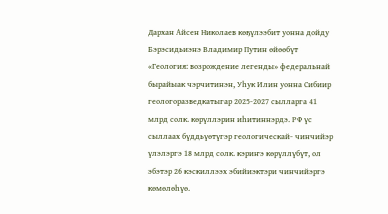Дархан Айсен Николаев көҕүлээбит уонна дойду Бэрэсидьиэнэ Владимир Путин өйөөбүт «Геология: возрождение легенды» федеральнай бырайыак чэрчитинэн, Уһук Илин уонна Сибиир геологоразведкатыгар 2025-2027 сылларга 41 млрд солк. көрүллэрин иһитиннэрдэ. РФ үс сыллаах бүддьүөтүгэр геологическай- чинчийэр үлэлэргэ 18 млрд солк. кэриҥэ көрүллүбүт, ол эбэтэр 26 кэскиллээх эбийиэктэри чинчийэргэ көмөлөһүө.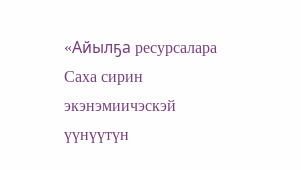«Айылҕа ресурсалара Саха сирин экэнэмиичэскэй үүнүүтүн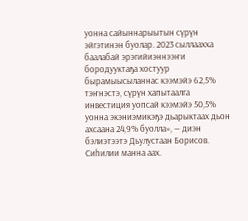уонна сайыннарыытын сүрүн эйгэтинэн буолар. 2023 сыллаахха баалабай эрэгийиэннээҥи бородууктаҕа хостуур бырамыысыланнас кээмэйэ 62,5% тэҥнэстэ, сүрүн хапытаалга инвестиция уопсай кээмэйэ 50,5% уонна экэниэмикэҕэ дьарыктаах дьон ахсаана 24,9% буолла», — диэн бэлиэтээтэ Дьулустаан Борисов.
Сиһилии манна аах.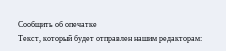Сообщить об опечатке
Текст, который будет отправлен нашим редакторам: